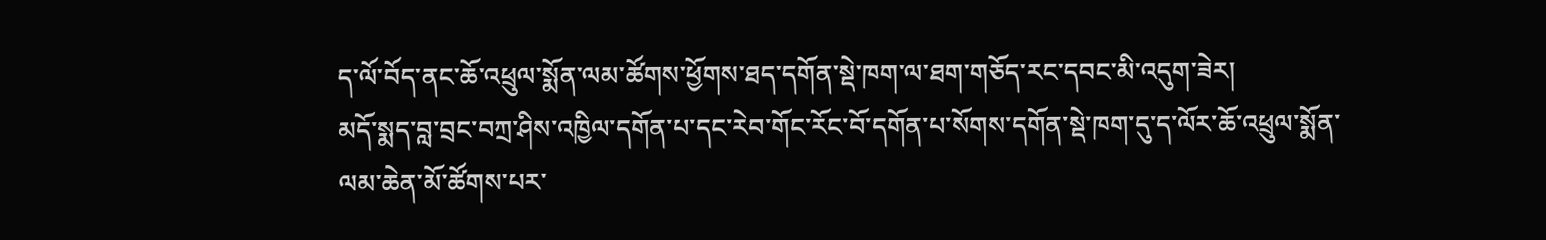ད་ལོ་བོད་ནང་ཆོ་འཕྲུལ་སྨོན་ལམ་ཚོགས་ཕྱོགས་ཐད་དགོན་སྡེ་ཁག་ལ་ཐག་གཅོད་རང་དབང་མི་འདུག་ཟེར།
མདོ་སྨད་བླ་བྲང་བཀྲ་ཤིས་འཁྱིལ་དགོན་པ་དང་རེབ་གོང་རོང་བོ་དགོན་པ་སོགས་དགོན་སྡེ་ཁག་དུ་ད་ལོར་ཆོ་འཕྲུལ་སྨོན་ལམ་ཆེན་མོ་ཚོགས་པར་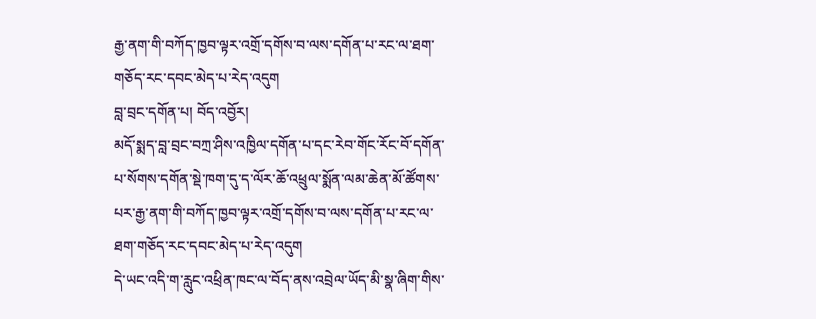རྒྱ་ནག་གི་བཀོད་ཁྱབ་ལྟར་འགྲོ་དགོས་བ་ལས་དགོན་པ་རང་ལ་ཐག་གཅོད་རང་དབང་མེད་པ་རེད་འདུག
བླ་བྲང་དགོན་པ། བོད་འབྱོར།
མདོ་སྨད་བླ་བྲང་བཀྲ་ཤིས་འཁྱིལ་དགོན་པ་དང་རེབ་གོང་རོང་བོ་དགོན་པ་སོགས་དགོན་སྡེ་ཁག་དུ་ད་ལོར་ཆོ་འཕྲུལ་སྨོན་ལམ་ཆེན་མོ་ཚོགས་པར་རྒྱ་ནག་གི་བཀོད་ཁྱབ་ལྟར་འགྲོ་དགོས་བ་ལས་དགོན་པ་རང་ལ་ཐག་གཅོད་རང་དབང་མེད་པ་རེད་འདུག
དེ་ཡང་འདི་ག་རླུང་འཕྲིན་ཁང་ལ་བོད་ནས་འབྲེལ་ཡོད་མི་སྣ་ཞིག་གིས་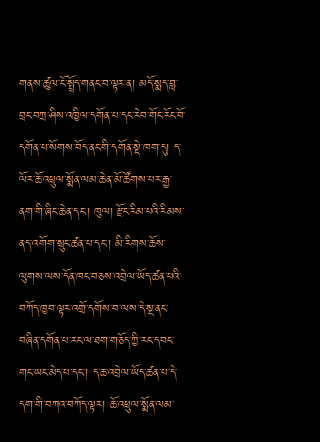གནས་ཚུལ་ངོ་སྤྲོད་གནང་བ་ལྟར་ན། མདོ་སྨད་བླ་བྲང་བཀྲ་ཤིས་འཁྱིལ་དགོན་པ་དང་རེབ་གོང་རོང་བོ་དགོན་པ་སོགས་བོད་ནང་གི་དགོན་སྡེ་ཁག་དུ། ད་ལོར་ཆོ་འཕྲུལ་སྨོན་ལམ་ཆེན་མོ་ཚོགས་པར་རྒྱ་ནག་གི་ཞིང་ཆེན་དང་། ཁུལ། རྫོང་རིམ་པའི་རིམས་ནད་འགོག་སྲུང་ཚན་པ་དང་། མི་རིགས་ཆོས་ལུགས་ལས་དོན་ཁང་བཅས་འབྲེལ་ཡོད་ཚན་པའི་བཀོད་ཁྱབ་ལྟར་འགྲོ་དགོས་བ་ལས་དེ་སྔ་ནང་བཞིན་དགོན་པ་རང་ལ་ཐག་གཅོད་ཀྱི་རང་དབང་གང་ཡང་མེད་པ་དང་། ད་ཆ་འབྲེལ་ཡོད་ཚན་པ་དེ་དག་གི་བཀའ་བཀོད་ལྟར། ཆོ་འཕྲུལ་སྨོན་ལམ་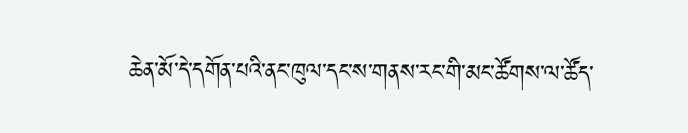ཆེན་མོ་དེ་དགོན་པའི་ནང་ཁུལ་དང་ས་གནས་རང་གི་མང་ཚོགས་ལ་ཚོད་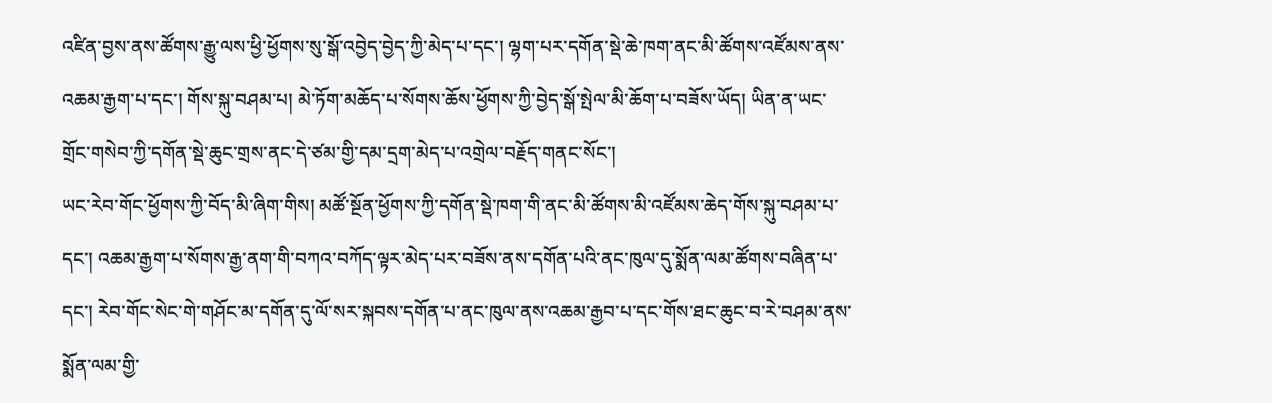འཛིན་བྱས་ནས་ཚོགས་རྒྱུ་ལས་ཕྱི་ཕྱོགས་སུ་སྒོ་འབྱེད་བྱེད་ཀྱི་མེད་པ་དང་། ལྷག་པར་དགོན་སྡེ་ཆེ་ཁག་ནང་མི་ཚོགས་འཛོམས་ནས་འཆམ་རྒྱག་པ་དང་། གོས་སྐུ་བཤམ་པ། མེ་ཏོག་མཆོད་པ་སོགས་ཆོས་ཕྱོགས་ཀྱི་བྱེད་སྒོ་སྤེལ་མི་ཆོག་པ་བཟོས་ཡོད། ཡིན་ན་ཡང་གྲོང་གསེབ་ཀྱི་དགོན་སྡེ་ཆུང་གྲས་ནང་དེ་ཙམ་གྱི་དམ་དྲག་མེད་པ་འགྲེལ་བརྗོད་གནང་སོང་།
ཡང་རེབ་གོང་ཕྱོགས་ཀྱི་བོད་མི་ཞིག་གིས། མཚོ་སྔོན་ཕྱོགས་ཀྱི་དགོན་སྡེ་ཁག་གི་ནང་མི་ཚོགས་མི་འཛོམས་ཆེད་གོས་སྐུ་བཤམ་པ་དང་། འཆམ་རྒྱག་པ་སོགས་རྒྱ་ནག་གི་བཀའ་བཀོད་ལྟར་མེད་པར་བཟོས་ནས་དགོན་པའི་ནང་ཁུལ་དུ་སྨོན་ལམ་ཚོགས་བཞིན་པ་དང་། རེབ་གོང་སེང་གེ་གཤོང་མ་དགོན་དུ་ལོ་སར་སྐབས་དགོན་པ་ནང་ཁུལ་ནས་འཆམ་རྒྱབ་པ་དང་གོས་ཐང་ཆུང་བ་རེ་བཤམ་ནས་སྨོན་ལམ་གྱི་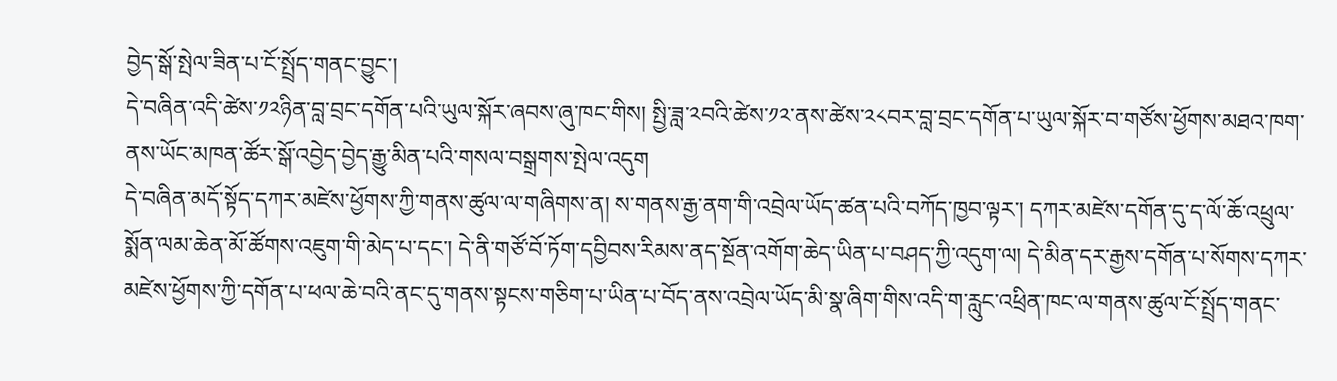བྱེད་སྒོ་སྤེལ་ཟིན་པ་ངོ་སྤྲོད་གནང་བྱུང་།
དེ་བཞིན་འདི་ཚེས་༡༢ཉིན་བླ་བྲང་དགོན་པའི་ཡུལ་སྐོར་ཞབས་ཞུ་ཁང་གིས། སྤྱི་ཟླ་༢བའི་ཚེས་༡༢་ནས་ཚེས་༢༨བར་བླ་བྲང་དགོན་པ་ཡུལ་སྐོར་བ་གཙོས་ཕྱོགས་མཐའ་ཁག་ནས་ཡོང་མཁན་ཚོར་སྒོ་འབྱེད་བྱེད་རྒྱུ་མིན་པའི་གསལ་བསྒྲགས་སྤེལ་འདུག
དེ་བཞིན་མདོ་སྟོད་དཀར་མཛེས་ཕྱོགས་ཀྱི་གནས་ཚུལ་ལ་གཞིགས་ན། ས་གནས་རྒྱ་ནག་གི་འབྲེལ་ཡོད་ཚན་པའི་བཀོད་ཁྱབ་ལྟར་། དཀར་མཛེས་དགོན་དུ་ད་ལོ་ཆོ་འཕྲུལ་སྨོན་ལམ་ཆེན་མོ་ཚོགས་འཇུག་གི་མེད་པ་དང་། དེ་ནི་གཙོ་བོ་ཏོག་དབྱིབས་རིམས་ནད་སྔོན་འགོག་ཆེད་ཡིན་པ་བཤད་ཀྱི་འདུག་ལ། དེ་མིན་དར་རྒྱས་དགོན་པ་སོགས་དཀར་མཛེས་ཕྱོགས་ཀྱི་དགོན་པ་ཕལ་ཆེ་བའི་ནང་དུ་གནས་སྟངས་གཅིག་པ་ཡིན་པ་བོད་ནས་འབྲེལ་ཡོད་མི་སྣ་ཞིག་གིས་འདི་ག་རླུང་འཕྲིན་ཁང་ལ་གནས་ཚུལ་ངོ་སྤྲོད་གནང་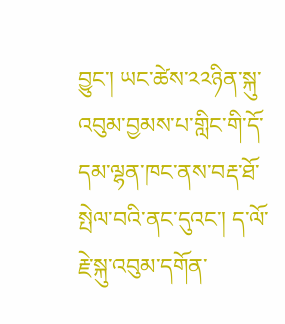བྱུང་། ཡང་ཚེས་༢༢ཉིན་སྐུ་འབུམ་བྱམས་པ་གླིང་གི་དོ་དམ་ལྷན་ཁང་ནས་བརྡ་ཐོ་སྤེལ་བའི་ནང་དུའང་། ད་ལོ་རྗེ་སྐུ་འབུམ་དགོན་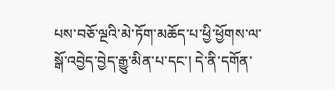པས་བཅོ་ལྔའི་མེ་ཏོག་མཆོད་པ་ཕྱི་ཕྱོགས་ལ་སྒོ་འབྱེད་བྱེད་རྒྱུ་མིན་པ་དང་། དེ་ནི་དགོན་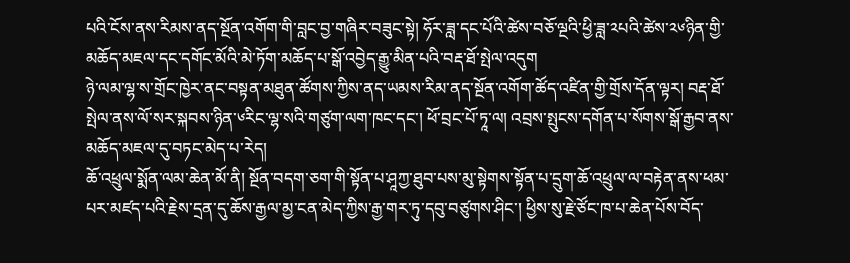པའི་ངོས་ནས་རིམས་ནད་སྔོན་འགོག་གི་བླང་བྱ་གཞིར་བཟུང་སྟེ། ཧོར་ཟླ་དང་པོའི་ཚེས་བཅོ་ལྔའི་ཕྱི་ཟླ་༢པའི་ཚེས་༢༦ཉིན་གྱི་མཆོད་མཇལ་དང་དགོང་མོའི་མེ་ཏོག་མཆོད་པ་སྒོ་འབྱེད་རྒྱུ་མིན་པའི་བརྡ་ཐོ་སྤེལ་འདུག
ཉེ་ལམ་ལྷ་ས་གྲོང་ཁྱེར་ནང་བསྟན་མཐུན་ཚོགས་ཀྱིས་ནད་ཡམས་རིམ་ནད་སྔོན་འགོག་ཚོད་འཛིན་གྱི་གྲོས་དོན་ལྟར། བརྡ་ཐོ་སྤེལ་ནས་ལོ་སར་སྐབས་ཉིན་༦རིང་ལྷ་སའི་གཙུག་ལག་ཁང་དང་། ཕོ་བྲང་པོ་ཏཱ་ལ། འབྲས་སྤུངས་དགོན་པ་སོགས་སྒོ་རྒྱབ་ནས་མཆོད་མཇལ་དུ་བཏང་མེད་པ་རེད།
ཆོ་འཕྲུལ་སྨོན་ལམ་ཆེན་མོ་ནི། སྔོན་བདག་ཅག་གི་སྟོན་པ་ཤཱཀྱ་ཐུབ་པས་མུ་སྟེགས་སྟོན་པ་དྲུག་ཆོ་འཕྲུལ་ལ་བརྟེན་ནས་ཕམ་པར་མཛད་པའི་རྗེས་དྲན་དུ་ཆོས་རྒྱལ་མྱ་ངན་མེད་ཀྱིས་རྒྱ་གར་ཏུ་དབུ་བཙུགས་ཤིང་། ཕྱིས་སུ་རྗེ་ཙོང་ཁ་པ་ཆེན་པོས་བོད་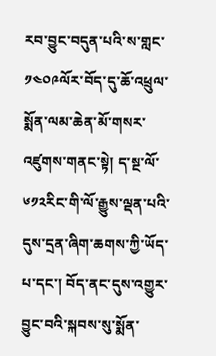རབ་བྱུང་བདུན་པའི་ས་གླང་༡༤༠༩ལོར་བོད་དུ་ཆོ་འཕྲུལ་སྨོན་ལམ་ཆེན་མོ་གསར་འཛུགས་གནང་སྟེ། ད་སྔ་ལོ་༦༡༢རིང་གི་ལོ་རྒྱུས་ལྡན་པའི་དུས་དྲན་ཞིག་ཆགས་ཀྱི་ཡོད་པ་དང་། བོད་ནང་དུས་འགྱུར་བྱུང་བའི་སྐབས་སུ་སྨོན་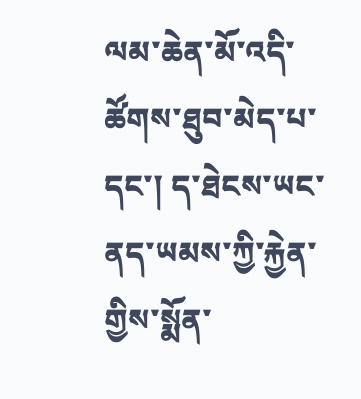ལམ་ཆེན་མོ་འདི་ཚོགས་ཐུབ་མེད་པ་དང་། ད་ཐེངས་ཡང་ནད་ཡམས་ཀྱི་རྐྱེན་གྱིས་སྨོན་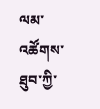ལམ་འཚོགས་ཐུབ་ཀྱི་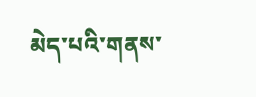མེད་པའི་གནས་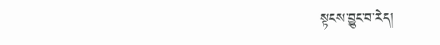སྟངས་བྱུང་བ་རེད།